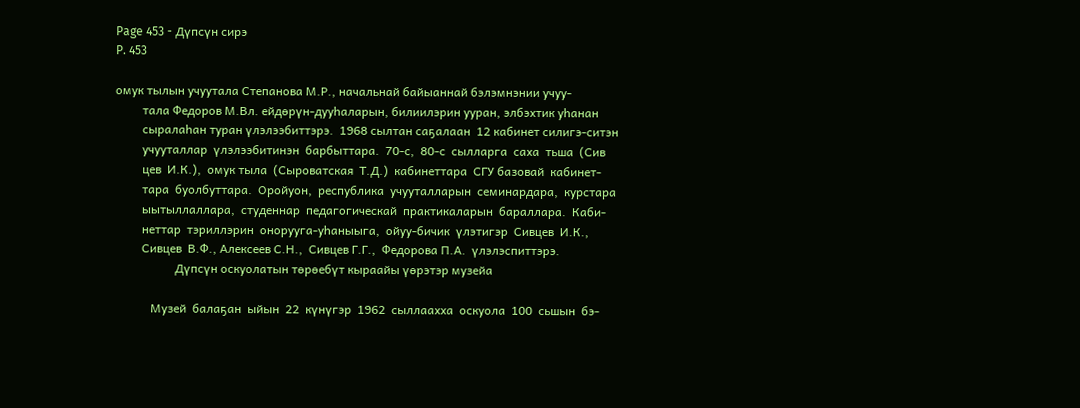Page 453 - Дүпсүн сирэ
P. 453

омук тылын учуутала Степанова М.Р., начальнай байыаннай бэлэмнэнии учуу-
         тала Федоров М.Вл. ейдөрүн-дууһаларын, билиилэрин ууран, элбэхтик уһанан
         сыралаһан туран үлэлээбиттэрэ.  1968 сылтан саҕалаан  12 кабинет силигэ-ситэн
         учууталлар  үлэлээбитинэн  барбыттара.  70-с,  80-с  сылларга  саха  тьша  (Сив
         цев  И.К.),  омук тыла  (Сыроватская  Т.Д.)  кабинеттара  СГУ базовай  кабинет-
         тара  буолбуттара.  Оройуон,  республика  учууталларын  семинардара,  курстара
         ыытыллаллара,  студеннар  педагогическай  практикаларын  бараллара.  Каби-
         неттар  тэриллэрин  онорууга-уһаныыга,  ойуу-бичик  үлэтигэр  Сивцев  И.К.,
         Сивцев  В.Ф., Алексеев С.Н.,  Сивцев Г.Г.,  Федорова П.А.  үлэлэспиттэрэ.
                    Дүпсүн оскуолатын төрөебүт кыраайы үөрэтэр музейа

            Музей  балаҕан  ыйын  22  күнүгэр  1962  сыллаахха  оскуола  100  сьшын  бэ-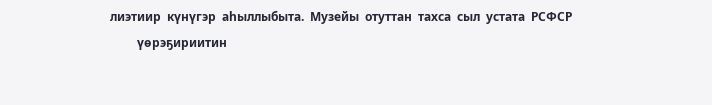лиэтиир  күнүгэр  аһыллыбыта.  Музейы  отуттан  тахса  сыл  устата  РСФСР
         үөрэҕириитин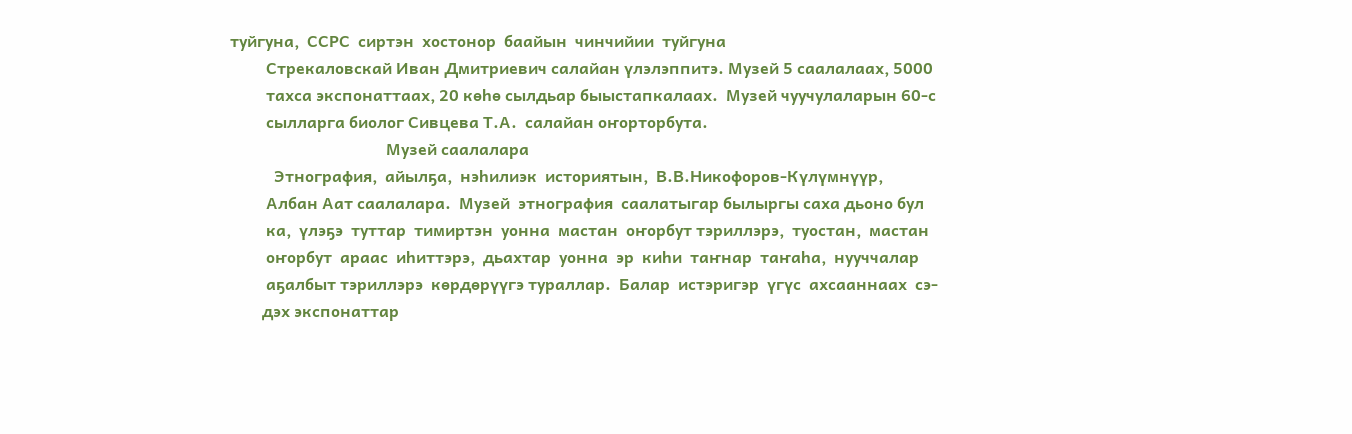туйгуна,  ССРС  сиртэн  хостонор  баайын  чинчийии  туйгуна
         Стрекаловскай Иван Дмитриевич салайан үлэлэппитэ. Музей 5 саалалаах, 5000
         тахса экспонаттаах, 20 көһө сылдьар быыстапкалаах.  Музей чуучулаларын 60-с
         сылларга биолог Сивцева Т.А.  салайан оҥорторбута.
                                       Музей саалалара
           Этнография,  айылҕа,  нэһилиэк  историятын,  В.В.Никофоров-Күлүмнүүр,
         Албан Аат саалалара.  Музей  этнография  саалатыгар былыргы саха дьоно бул
         ка,  үлэҕэ  туттар  тимиртэн  уонна  мастан  оҥорбут тэриллэрэ,  туостан,  мастан
         оҥорбут  араас  иһиттэрэ,  дьахтар  уонна  эр  киһи  таҥнар  таҥаһа,  нууччалар
         аҕалбыт тэриллэрэ  көрдөрүүгэ тураллар.  Балар  истэригэр  үгүс  ахсааннаах  сэ-
        дэх экспонаттар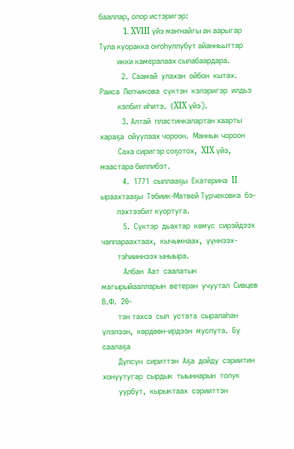бааллар, олор истэригэр:
            1. XVIII үйэ маҥнайгы ан аарыгар Тула куоракка оҥоһуллубут айанньыттар
         икки камералаах сылабаардара.
           2.  Саамай  улахан  ойбон  кытах.  Раиса  Лепчикова  сүктэн  кэлэригэр  илдьэ
         кэлбит иһитэ.  (XIX үйэ).
           3. Алтай  пластинкалартан хаарты хараҕа  ойуулаах чороон.  Маннык чороон
         Саха сиригэр соҕотох,  XIX үйэ,  маастара биллибэт.
           4.  1771  сыллааҕы  Екатерина  II  ыраахтааҕы  Тэбиик-Матвей Турчековка  бэ-
        лэхтээбит куортуга.
           5.  Сүктэр  дьахтар  көмүс  сирэйдээх  чаппараахтаах,  кычымнаах,  үүннээх-
        тэһииннээх ыныыра.
           Албан  Аат  саалатын  магырыйаалларын  ветеран  учуутал  Сивцев  В.Ф.  20-
        тэн тахса  сыл  устата  сыралаһан  үлэлээн,  көрдөөн-ирдээн  муспута.  Бу саалаҕа
        Дүпсүн  сириттэн  Аҕа  дойду  сэриитин  хонуутугар  сырдык  тыыннарын  толук
        уурбут,  кырыктаах  сэрииттэн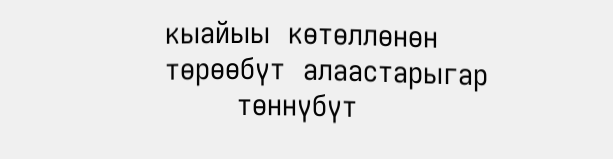кыайыы  көтөллөнөн  төрөөбүт  алаастарыгар
        төннүбүт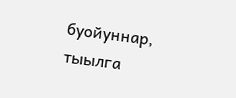буойуннар, тыылга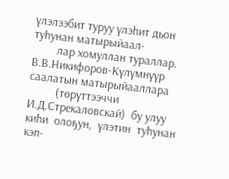үлэлээбит туруу үлэһит дьон туһунан матырыйаал-
        лар хомуллан тураллар.  В.В.Никифоров-Күлүмнүүр саалатын матырыйааллара
         (төрүттээччи  И.Д.Стрекаловскай)  бу улуу  киһи  олоҕун,  үлэтин  туһунан  кэп-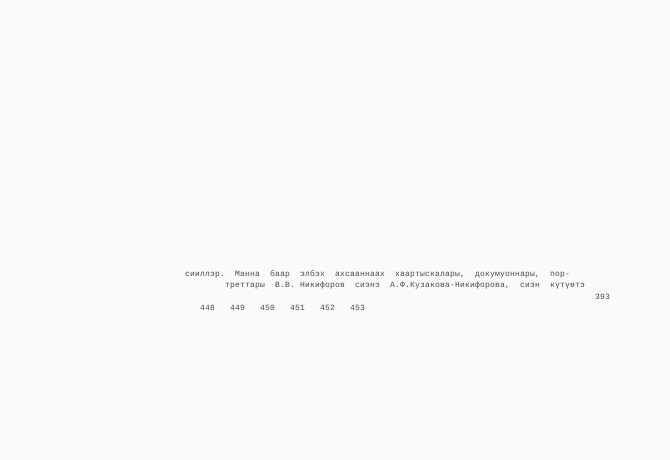сииллэр.  Манна  баар  элбэх  ахсааннаах  хаартыскалары,  докумуоннары,  пор-
        треттары  В.В. Никифоров  сиэнэ  А.Ф.Кузакова-Никифорова,  сиэн  күтүөтэ
                                                                                  393
   448   449   450   451   452   453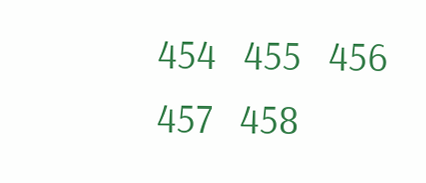454   455   456   457   458